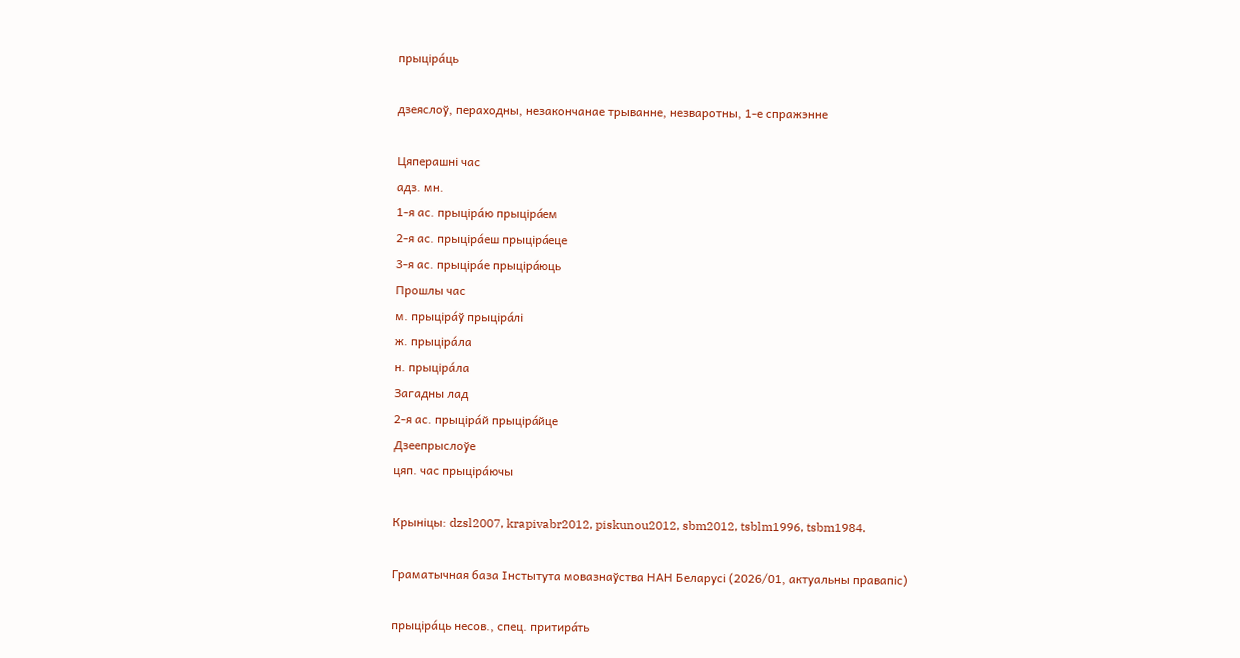прыціра́ць

дзеяслоў, пераходны, незакончанае трыванне, незваротны, 1-е спражэнне

Цяперашні час
адз. мн.
1-я ас. прыціра́ю прыціра́ем
2-я ас. прыціра́еш прыціра́еце
3-я ас. прыціра́е прыціра́юць
Прошлы час
м. прыціра́ў прыціра́лі
ж. прыціра́ла
н. прыціра́ла
Загадны лад
2-я ас. прыціра́й прыціра́йце
Дзеепрыслоўе
цяп. час прыціра́ючы

Крыніцы: dzsl2007, krapivabr2012, piskunou2012, sbm2012, tsblm1996, tsbm1984.

Граматычная база Інстытута мовазнаўства НАН Беларусі (2026/01, актуальны правапіс)

прыціра́ць несов., спец. притира́ть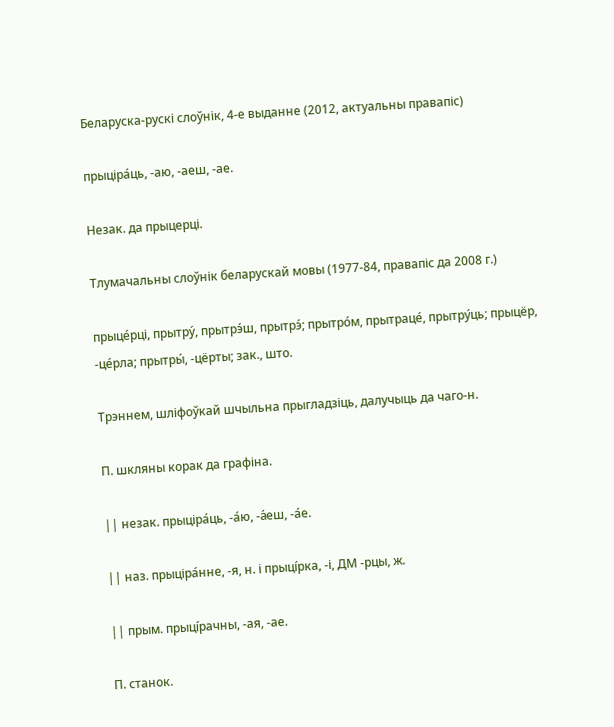Беларуска-рускі слоўнік, 4-е выданне (2012, актуальны правапіс)

прыціра́ць, ‑аю, ‑аеш, ‑ае.

Незак. да прыцерці.

Тлумачальны слоўнік беларускай мовы (1977-84, правапіс да 2008 г.)

прыце́рці, прытру́, прытрэ́ш, прытрэ́; прытро́м, прытраце́, прытру́ць; прыцёр, -це́рла; прытры́, -цёрты; зак., што.

Трэннем, шліфоўкай шчыльна прыгладзіць, далучыць да чаго-н.

П. шкляны корак да графіна.

|| незак. прыціра́ць, -а́ю, -а́еш, -а́е.

|| наз. прыціра́нне, -я, н. і прыці́рка, -і, ДМ -рцы, ж.

|| прым. прыці́рачны, -ая, -ае.

П. станок.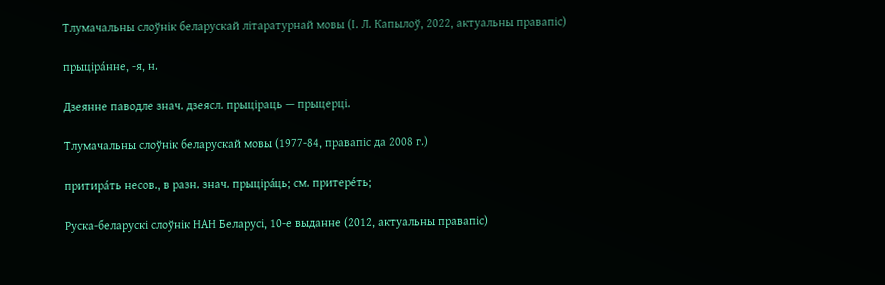Тлумачальны слоўнік беларускай літаратурнай мовы (І. Л. Капылоў, 2022, актуальны правапіс)

прыціра́нне, ‑я, н.

Дзеянне паводле знач. дзеясл. прыціраць — прыцерці.

Тлумачальны слоўнік беларускай мовы (1977-84, правапіс да 2008 г.)

притира́ть несов., в разн. знач. прыціра́ць; см. притере́ть;

Руска-беларускі слоўнік НАН Беларусі, 10-е выданне (2012, актуальны правапіс)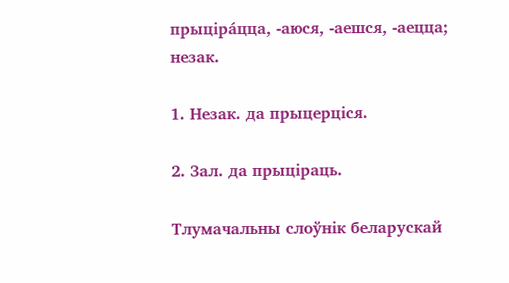прыціра́цца, ‑аюся, ‑аешся, ‑аецца; незак.

1. Незак. да прыцерціся.

2. Зал. да прыціраць.

Тлумачальны слоўнік беларускай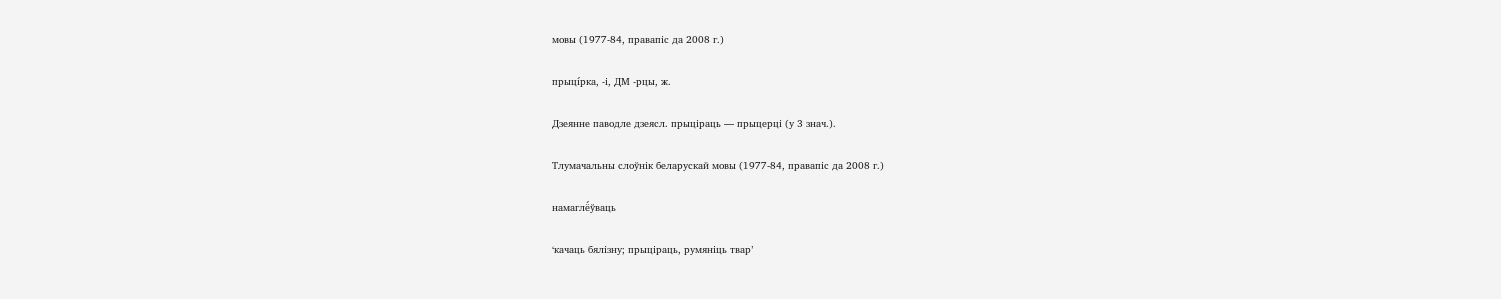мовы (1977-84, правапіс да 2008 г.)

прыці́рка, ‑і, ДМ ‑рцы, ж.

Дзеянне паводле дзеясл. прыціраць — прыцерці (у 3 знач.).

Тлумачальны слоўнік беларускай мовы (1977-84, правапіс да 2008 г.)

намаглё́ўваць

‘качаць бялізну; прыціраць, румяніць твар’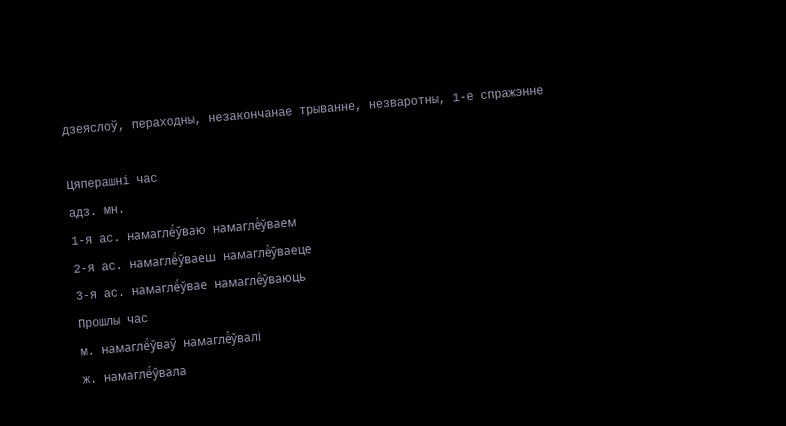дзеяслоў, пераходны, незакончанае трыванне, незваротны, 1-е спражэнне

Цяперашні час
адз. мн.
1-я ас. намаглё́ўваю намаглё́ўваем
2-я ас. намаглё́ўваеш намаглё́ўваеце
3-я ас. намаглё́ўвае намаглё́ўваюць
Прошлы час
м. намаглё́ўваў намаглё́ўвалі
ж. намаглё́ўвала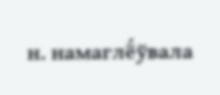н. намаглё́ўвала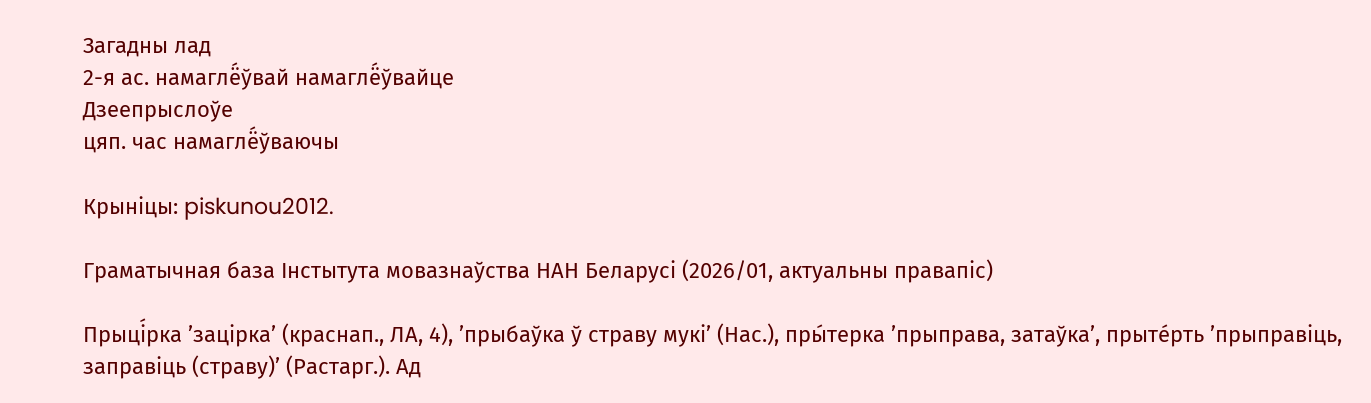Загадны лад
2-я ас. намаглё́ўвай намаглё́ўвайце
Дзеепрыслоўе
цяп. час намаглё́ўваючы

Крыніцы: piskunou2012.

Граматычная база Інстытута мовазнаўства НАН Беларусі (2026/01, актуальны правапіс)

Прыці́рка ’зацірка’ (краснап., ЛА, 4), ’прыбаўка ў страву мукі’ (Нас.), пры́терка ’прыправа, затаўка’, прыте́рть ’прыправіць, заправіць (страву)’ (Растарг.). Ад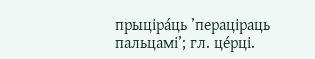прыціра́ць ’пераціраць пальцамі’; гл. це́рці.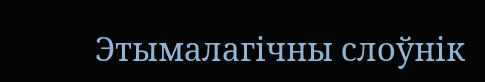Этымалагічны слоўнік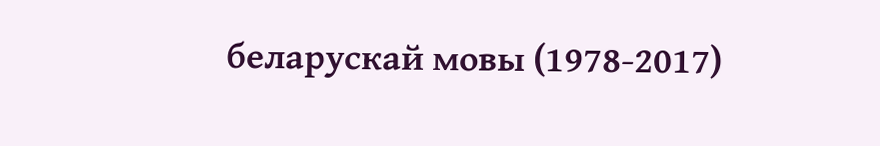беларускай мовы (1978-2017)